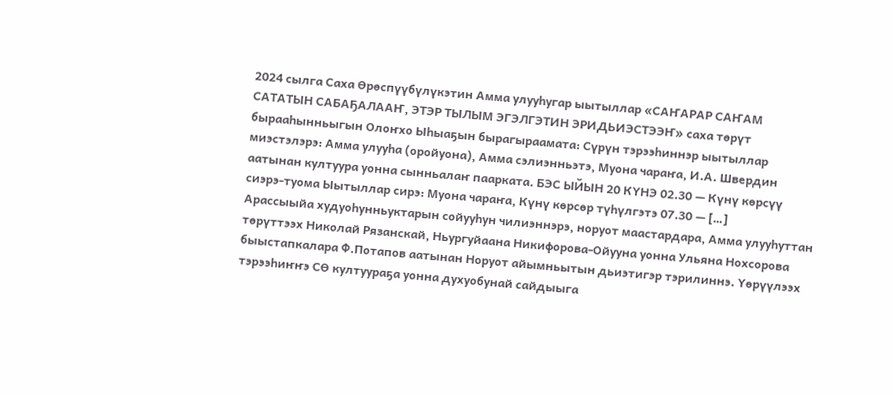2024 сылга Саха Өрөспүүбүлүкэтин Амма улууһугар ыытыллар «САҤАРАР САҤАМ САТАТЫН САБАҔАЛААҤ, ЭТЭР ТЫЛЫМ ЭГЭЛГЭТИН ЭРИДЬИЭСТЭЭҤ» саха төрүт бырааһынньыгын Олоҥхо Ыһыаҕын бырагыраамата: Сүрүн тэрээһиннэр ыытыллар миэстэлэрэ: Амма улууһа (оройуона), Амма сэлиэнньэтэ, Муона чараҥа, И.А. Швердин аатынан култуура уонна сынньалаҥ паарката. БЭС ЫЙЫН 20 КҮНЭ 02.30 — Күнү көрсүү сиэрэ-туома Ыытыллар сирэ: Муона чараҥа, Күнү көрсөр түһүлгэтэ 07.30 — […]
Арассыыйа худуоһунньуктарын сойууһун чилиэннэрэ, норуот маастардара, Амма улууһуттан төрүттээх Николай Рязанскай, Ньургуйаана Никифорова-Ойууна уонна Ульяна Нохсорова быыстапкалара Ф.Потапов аатынан Норуот айымньытын дьиэтигэр тэрилиннэ. Үөрүүлээх тэрээһиҥҥэ СӨ култуураҕа уонна духуобунай сайдыыга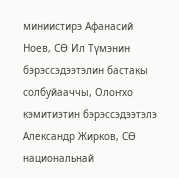миниистирэ Афанасий Ноев, СӨ Ил Түмэнин бэрэссэдээтэлин бастакы солбуйааччы, Олоҥхо кэмитиэтин бэрэссэдээтэлэ Александр Жирков, СӨ национальнай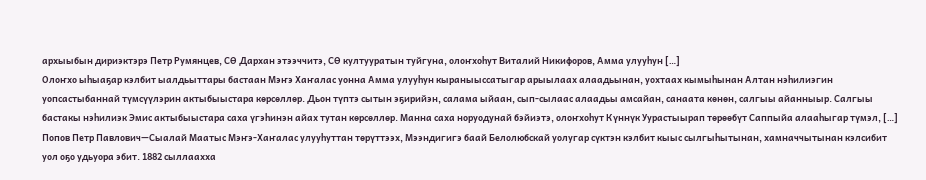архыыбын дириэктэрэ Петр Румянцев, СӨ Дархан этээччитэ, СӨ култууратын туйгуна, олоҥхоһут Виталий Никифоров, Амма улууһун […]
Олоҥхо ыһыаҕар кэлбит ыалдьыттары бастаан Мэҥэ Хаҥалас уонна Амма улууһун кыраныыссатыгар арыылаах алаадьынан, уохтаах кымыһынан Алтан нэһилиэгин уопсастыбаннай түмсүүлэрин актыбыыстара көрсөллөр. Дьон түптэ сытын эҕирийэн, салама ыйаан, сып-сылаас алаадьы амсайан, санаата көнөн, салгыы айанныыр. Салгыы бастакы нэһилиэк Эмис актыбыыстара саха үгэһинэн айах тутан көрсөллөр. Манна саха норуодунай бэйиэтэ, олоҥхоһут Күннүк Уурастыырап төрөөбүт Саппыйа алааһыгар түмэл, […]
Попов Петр Павлович—Сыалай Маатыс Мэҥэ-Хаҥалас улууһуттан төрүттээх, Мээндигигэ баай Белолюбскай уолугар сүктэн кэлбит кыыс сылгыһытынан, хамначчытынан кэлсибит уол оҕо удьуора эбит. 1882 сыллаахха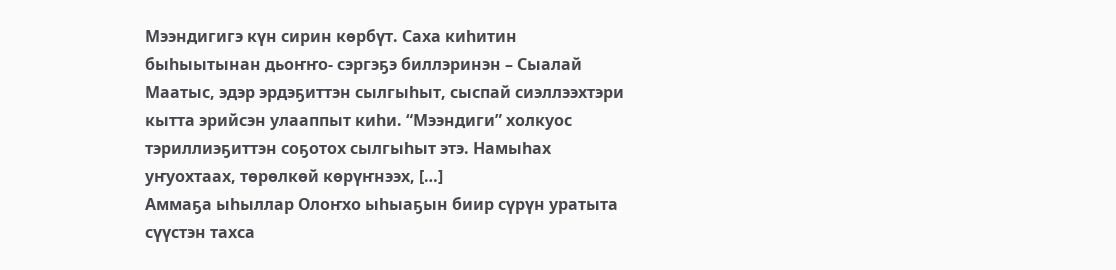Мээндигигэ күн сирин көрбүт. Саха киһитин быһыытынан дьоҥҥо- сэргэҕэ биллэринэн – Сыалай Маатыс, эдэр эрдэҕиттэн сылгыһыт, сыспай сиэллээхтэри кытта эрийсэн улааппыт киһи. “Мээндиги” холкуос тэриллиэҕиттэн соҕотох сылгыһыт этэ. Намыһах уҥуохтаах, төрөлкөй көрүҥнээх, […]
Аммаҕа ыһыллар Олоҥхо ыһыаҕын биир сүрүн уратыта сүүстэн тахса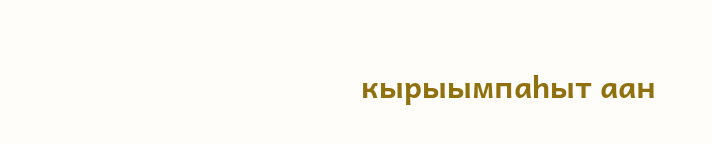кырыымпаһыт аан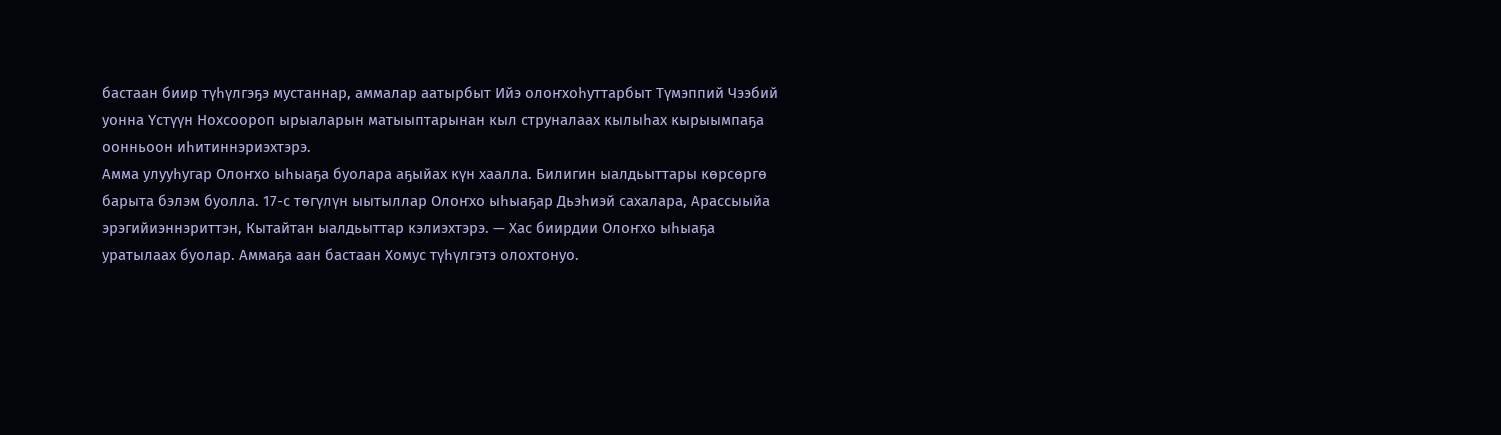бастаан биир түһүлгэҕэ мустаннар, аммалар аатырбыт Ийэ олоҥхоһуттарбыт Түмэппий Чээбий уонна Үстүүн Нохсоороп ырыаларын матыыптарынан кыл струналаах кылыһах кырыымпаҕа оонньоон иһитиннэриэхтэрэ.
Амма улууһугар Олоҥхо ыһыаҕа буолара аҕыйах күн хаалла. Билигин ыалдьыттары көрсөргө барыта бэлэм буолла. 17-с төгүлүн ыытыллар Олоҥхо ыһыаҕар Дьэһиэй сахалара, Арассыыйа эрэгийиэннэриттэн, Кытайтан ыалдьыттар кэлиэхтэрэ. — Хас биирдии Олоҥхо ыһыаҕа уратылаах буолар. Аммаҕа аан бастаан Хомус түһүлгэтэ олохтонуо.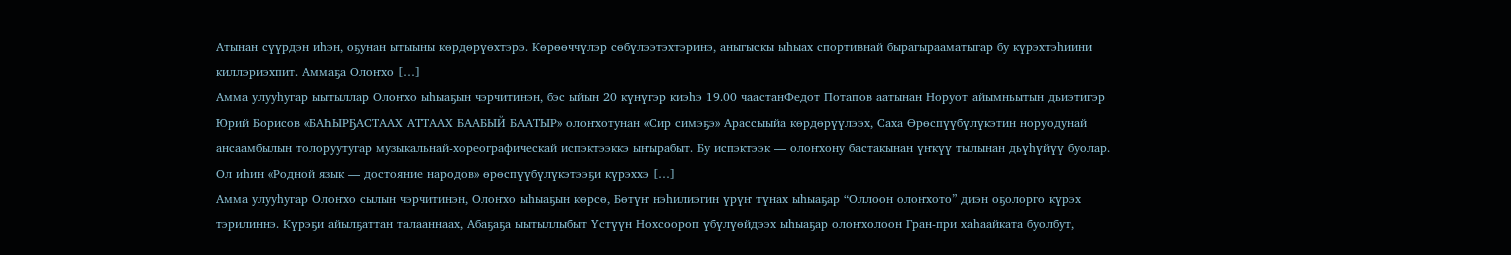Атынан сүүрдэн иһэн, оҕунан ытыыны көрдөрүөхтэрэ. Көрөөччүлэр сөбүлээтэхтэринэ, аныгыскы ыһыах спортивнай бырагырааматыгар бу күрэхтэһиини киллэриэхпит. Аммаҕа Олоҥхо […]
Амма улууһугар ыытыллар Олоҥхо ыһыаҕын чэрчитинэн, бэс ыйын 20 күнүгэр киэһэ 19.00 чаастанФедот Потапов аатынан Норуот айымньытын дьиэтигэр Юрий Борисов «БАҺЫРҔАСТААХ АТТААХ БААБЫЙ БААТЫР» олоҥхотунан «Сир симэҕэ» Арассыыйа көрдөрүүлээх, Саха Өрөспүүбүлүкэтин норуодунай ансаамбылын толоруутугар музыкальнай-хореографическай испэктээккэ ыҥырабыт. Бу испэктээк — олоҥхону бастакынан үҥкүү тылынан дьүһүйүү буолар. Ол иһин «Родной язык — достояние народов» өрөспүүбүлүкэтээҕи күрэххэ […]
Амма улууһугар Олоҥхо сылын чэрчитинэн, Олоҥхо ыһыаҕын көрсө, Бөтүҥ нэһилиэгин үрүҥ түнах ыһыаҕар “Оллоон олоҥхото” диэн оҕолорго күрэх тэрилиннэ. Күрэҕи айылҕаттан талааннаах, Абаҕаҕа ыытыллыбыт Үстүүн Нохсоороп үбүлүөйдээх ыһыаҕар олоҥхолоон Гран-при хаһаайката буолбут,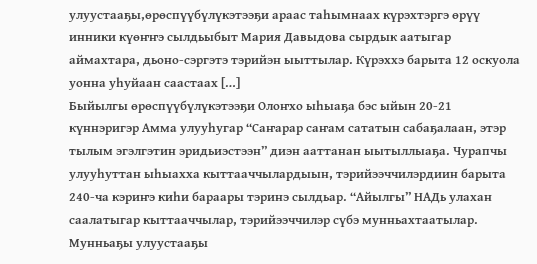улуустааҕы,өрөспүүбүлүкэтээҕи араас таһымнаах күрэхтэргэ өрүү инники күөҥҥэ сылдьыбыт Мария Давыдова сырдык аатыгар аймахтара, дьоно-сэргэтэ тэрийэн ыыттылар. Күрэххэ барыта 12 оскуола уонна уһуйаан саастаах […]
Быйылгы өрөспүүбүлүкэтээҕи Олоҥхо ыһыаҕа бэс ыйын 20-21 күннэригэр Амма улууһугар “Саҥарар саҥам сататын сабаҕалаан, этэр тылым эгэлгэтин эридьиэстээн” диэн ааттанан ыытыллыаҕа. Чурапчы улууһуттан ыһыахха кыттааччылардыын, тэрийээччилэрдиин барыта 240-ча кэриҥэ киһи бараары тэринэ сылдьар. “Айылгы” НАДь улахан саалатыгар кыттааччылар, тэрийээччилэр сүбэ мунньахтаатылар. Мунньаҕы улуустааҕы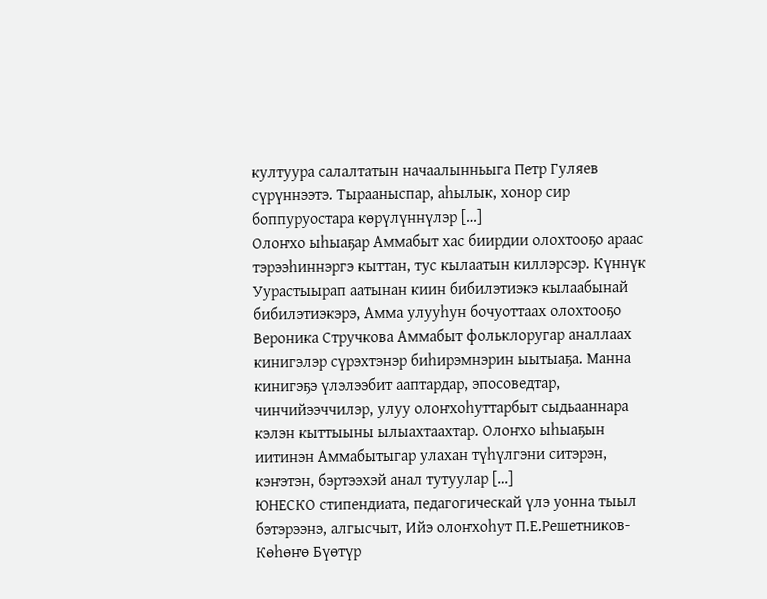култуура салалтатын начаалынньыга Петр Гуляев сүрүннээтэ. Тырааныспар, аһылык, хонор сир боппуруостара көрүлүннүлэр […]
Олоҥхо ыһыаҕар Аммабыт хас биирдии олохтооҕо араас тэрээһиннэргэ кыттан, тус кылаатын киллэрсэр. Күннүк Уурастыырап аатынан киин бибилэтиэкэ кылаабынай бибилэтиэкэрэ, Амма улууһун бочуоттаах олохтооҕо Вероника Стручкова Аммабыт фольклоругар аналлаах кинигэлэр сүрэхтэнэр биһирэмнэрин ыытыаҕа. Манна кинигэҕэ үлэлээбит ааптардар, эпосоведтар, чинчийээччилэр, улуу олоҥхоһуттарбыт сыдьааннара кэлэн кыттыыны ылыахтаахтар. Олоҥхо ыһыаҕын иитинэн Аммабытыгар улахан түһүлгэни ситэрэн, кэҥэтэн, бэртээхэй анал тутуулар […]
ЮНЕСКО стипендиата, педагогическай үлэ уонна тыыл бэтэрээнэ, алгысчыт, Ийэ олоҥхоһут П.Е.Решетников-Көһөҥө Бүөтүр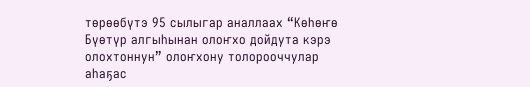төрөөбүтэ 95 сылыгар аналлаах “Көһөҥө Бүөтүр алгыһынан олоҥхо дойдута кэрэ олохтоннун” олоҥхону толорооччулар аһаҕас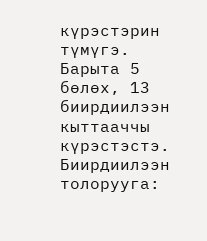күрэстэрин түмүгэ. Барыта 5 бөлөх, 13 биирдиилээн кыттааччы күрэстэстэ. Биирдиилээн толорууга: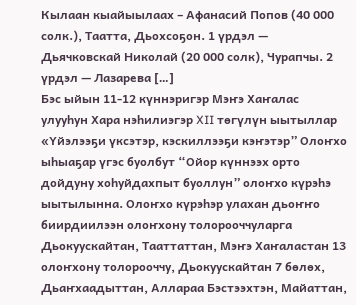Кылаан кыайыылаах – Афанасий Попов (40 000 солк.), Таатта, Дьохсоҕон. 1 үрдэл — Дьячковскай Николай (20 000 солк), Чурапчы. 2 үрдэл — Лазарева […]
Бэс ыйын 11-12 күннэригэр Мэҥэ Хаҥалас улууһун Хара нэһилиэгэр XII төгүлүн ыытыллар «Үйэлээҕи үксэтэр, кэскиллээҕи кэҥэтэр” Олоҥхо ыһыаҕар үгэс буолбут “Ойор күннээх орто дойдуну хоһуйдахпыт буоллун” олоҥхо күрэһэ ыытылынна. Олоҥхо күрэһэр улахан дьоҥҥо биирдиилээн олоҥхону толорооччуларга Дьокуускайтан, Тааттаттан, Мэҥэ Хаҥаластан 13 олоҥхону толорооччу, Дьокуускайтан 7 бөлөх, Дьаҥхаадыттан, Аллараа Бэстээхтэн, Майаттан,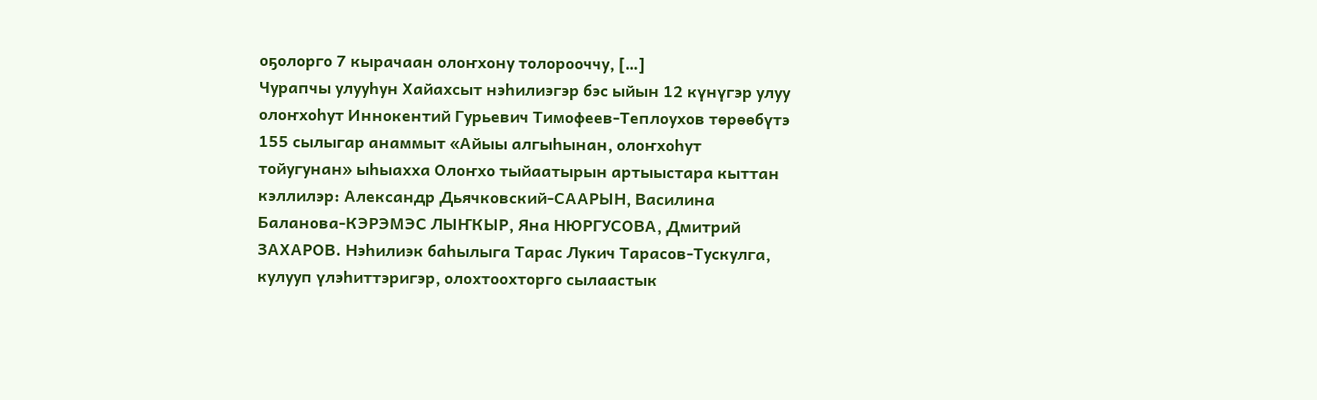оҕолорго 7 кырачаан олоҥхону толорооччу, […]
Чурапчы улууһун Хайахсыт нэһилиэгэр бэс ыйын 12 күнүгэр улуу олоҥхоһут Иннокентий Гурьевич Тимофеев-Теплоухов төрөөбүтэ 155 сылыгар анаммыт «Айыы алгыһынан, олоҥхоһут тойугунан» ыһыахха Олоҥхо тыйаатырын артыыстара кыттан кэллилэр: Александр Дьячковский-СААРЫН, Василина Баланова-КЭРЭМЭС ЛЫҤКЫР, Яна НЮРГУСОВА, Дмитрий ЗАХАРОВ. Нэһилиэк баһылыга Тарас Лукич Тарасов-Тускулга, кулууп үлэһиттэригэр, олохтоохторго сылаастык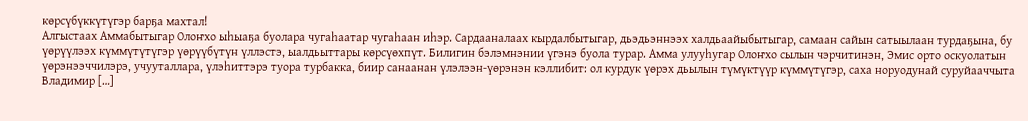көрсүбүккүтүгэр барҕа махтал!
Алгыстаах Аммабытыгар Олоҥхо ыһыаҕа буолара чугаһаатар чугаһаан иһэр. Сардааналаах кырдалбытыгар, дьэдьэннээх халдьаайыбытыгар, самаан сайын сатыылаан турдаҕына, бу үөрүүлээх күммүтүтүгэр үөрүүбүтүн үллэстэ, ыалдьыттары көрсүөхпүт. Билигин бэлэмнэнии үгэнэ буола турар. Амма улууһугар Олоҥхо сылын чэрчитинэн, Эмис орто оскуолатын үөрэнээччилэрэ, учууталлара, үлэһиттэрэ туора турбакка, биир санаанан үлэлээн-үөрэнэн кэллибит: ол курдук үөрэх дьылын түмүктүүр күммүтүгэр, саха норуодунай суруйааччыта Владимир […]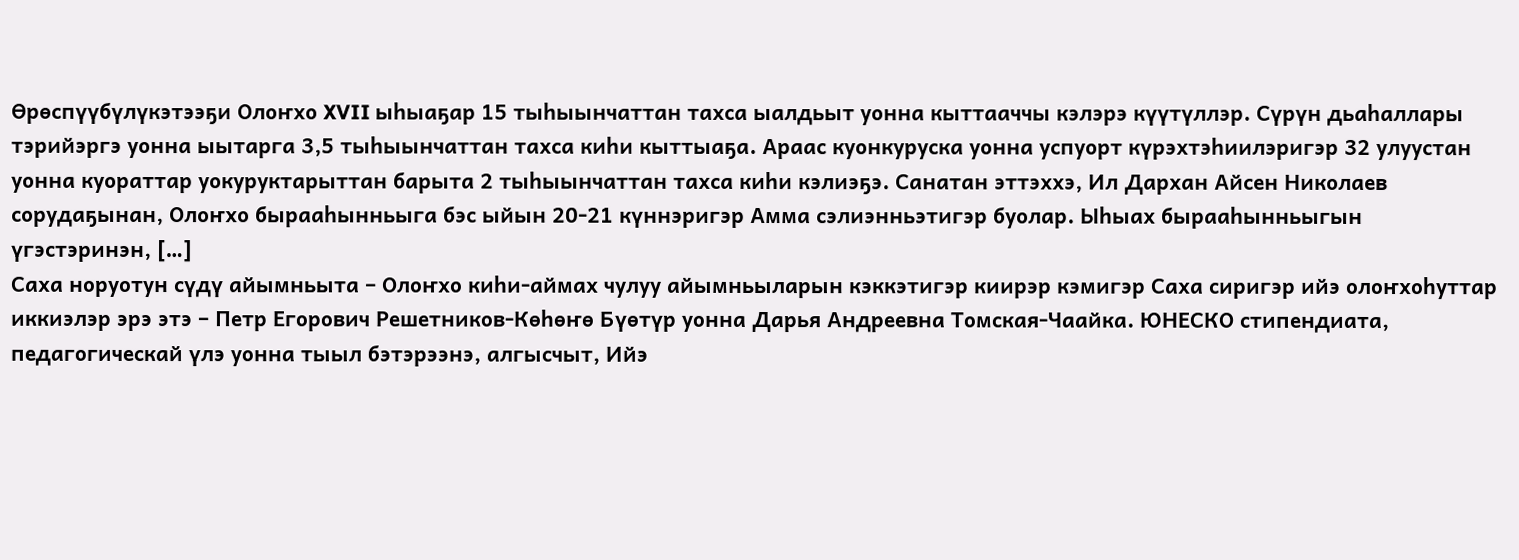Өрөспүүбүлүкэтээҕи Олоҥхо XVII ыһыаҕар 15 тыһыынчаттан тахса ыалдьыт уонна кыттааччы кэлэрэ күүтүллэр. Сүрүн дьаһаллары тэрийэргэ уонна ыытарга 3,5 тыһыынчаттан тахса киһи кыттыаҕа. Араас куонкуруска уонна успуорт күрэхтэһиилэригэр 32 улуустан уонна куораттар уокуруктарыттан барыта 2 тыһыынчаттан тахса киһи кэлиэҕэ. Санатан эттэххэ, Ил Дархан Айсен Николаев сорудаҕынан, Олоҥхо бырааһынньыга бэс ыйын 20-21 күннэригэр Амма сэлиэнньэтигэр буолар. Ыһыах бырааһынньыгын үгэстэринэн, […]
Саха норуотун сүдү айымньыта – Олоҥхо киһи-аймах чулуу айымньыларын кэккэтигэр киирэр кэмигэр Саха сиригэр ийэ олоҥхоһуттар иккиэлэр эрэ этэ – Петр Егорович Решетников-Көһөҥө Бүөтүр уонна Дарья Андреевна Томская-Чаайка. ЮНЕСКО стипендиата, педагогическай үлэ уонна тыыл бэтэрээнэ, алгысчыт, Ийэ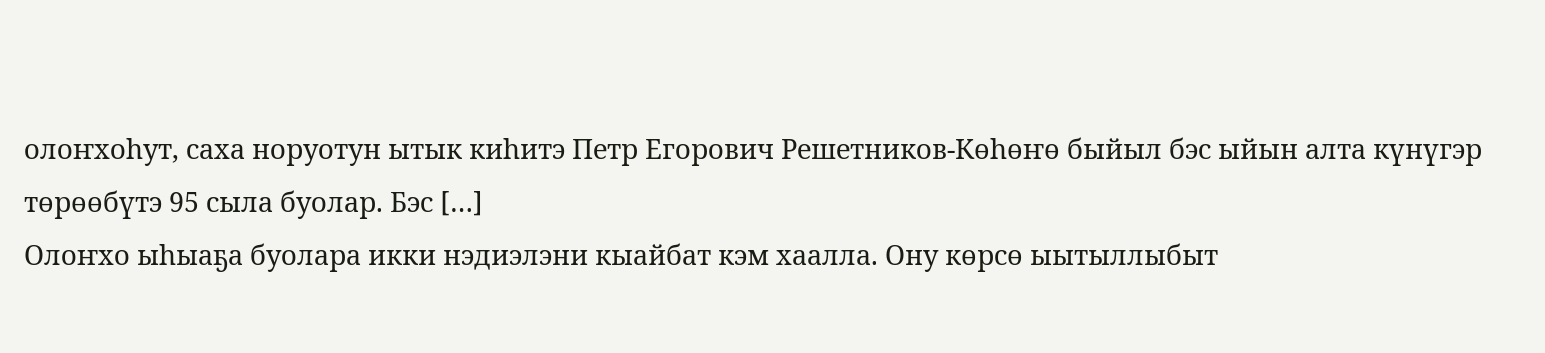олоҥхоһут, саха норуотун ытык киһитэ Петр Егорович Решетников-Көһөҥө быйыл бэс ыйын алта күнүгэр төрөөбүтэ 95 сыла буолар. Бэс […]
Олоҥхо ыһыаҕа буолара икки нэдиэлэни кыайбат кэм хаалла. Ону көрсө ыытыллыбыт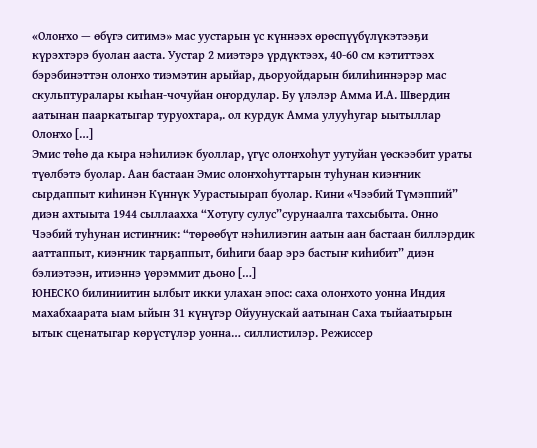«Олоҥхо — өбүгэ ситимэ» мас уустарын үс күннээх өрөспүүбүлүкэтээҕи күрэхтэрэ буолан ааста. Уустар 2 миэтэрэ үрдүктээх, 40-60 см кэтиттээх бэрэбинэттэн олоҥхо тиэмэтин арыйар, дьоруойдарын билиһиннэрэр мас скульптуралары кыһан-чочуйан оҥордулар. Бу үлэлэр Амма И.А. Швердин аатынан пааркатыгар туруохтара,. ол курдук Амма улууһугар ыытыллар Олоҥхо […]
Эмис төһө да кыра нэһилиэк буоллар, үгүс олоҥхоһут уутуйан үөскээбит ураты түөлбэтэ буолар. Аан бастаан Эмис олоҥхоһуттарын туһунан киэҥник сырдаппыт киһинэн Күннүк Уурастыырап буолар. Кини «Чээбий Түмэппий” диэн ахтыыта 1944 сыллаахха “Хотугу сулус”сурунаалга тахсыбыта. Онно Чээбий туһунан истиҥник: “төрөөбүт нэһилиэгин аатын аан бастаан биллэрдик ааттаппыт, киэҥник тарҕаппыт, биһиги баар эрэ бастыҥ киһибит” диэн бэлиэтээн, итиэннэ үөрэммит дьоно […]
ЮНЕСКО билиниитин ылбыт икки улахан эпос: саха олоҥхото уонна Индия махабхаарата ыам ыйын 31 күнүгэр Ойуунускай аатынан Саха тыйаатырын ытык сценатыгар көрүстүлэр уонна… силлистилэр. Режиссер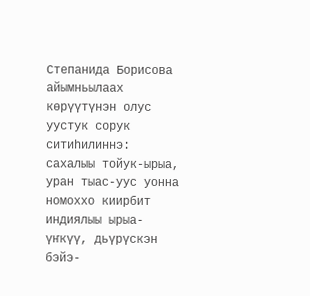Степанида Борисова айымньылаах көрүүтүнэн олус уустук сорук ситиһилиннэ: сахалыы тойук-ырыа, уран тыас-уус уонна номоххо киирбит индиялыы ырыа-үҥкүү, дьүрүскэн бэйэ-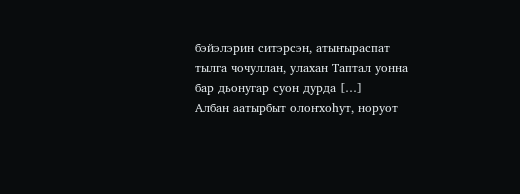бэйэлэрин ситэрсэн, атыҥыраспат тылга чочуллан, улахан Таптал уонна бар дьонугар суон дурда […]
Албан аатырбыт олоҥхоһут, норуот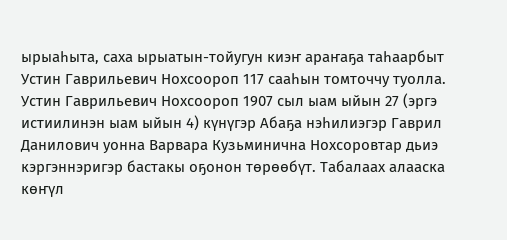ырыаһыта, саха ырыатын-тойугун киэҥ араҥаҕа таһаарбыт Устин Гаврильевич Нохсоороп 117 сааһын томточчу туолла. Устин Гаврильевич Нохсоороп 1907 сыл ыам ыйын 27 (эргэ истиилинэн ыам ыйын 4) күнүгэр Абаҕа нэһилиэгэр Гаврил Данилович уонна Варвара Кузьминична Нохсоровтар дьиэ кэргэннэригэр бастакы оҕонон төрөөбүт. Табалаах алааска көҥүл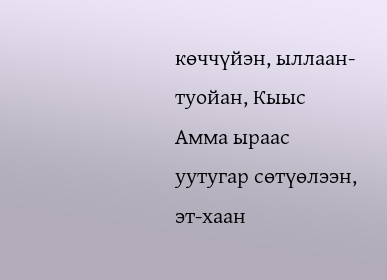көччүйэн, ыллаан-туойан, Кыыс Амма ыраас уутугар сөтүөлээн, эт-хаан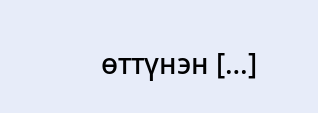өттүнэн […]